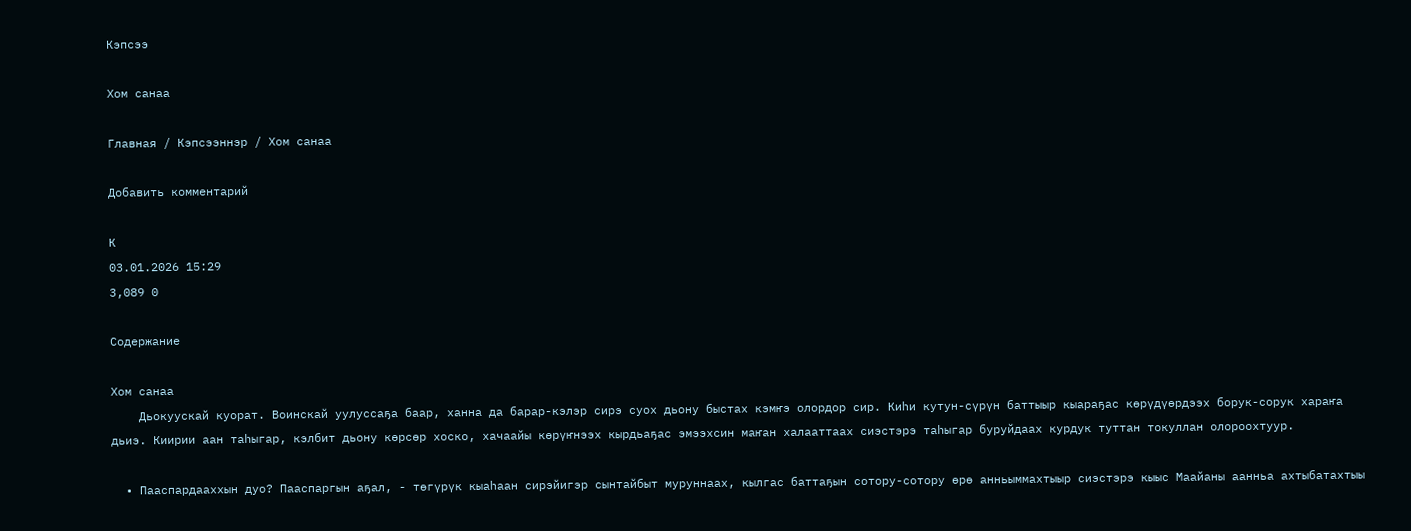Кэпсээ

Хом санаа

Главная / Кэпсээннэр / Хом санаа

Добавить комментарий

К
03.01.2026 15:29
3,089 0

Содержание

Хом санаа
    Дьокуускай куорат. Воинскай уулуссаҕа баар, ханна да барар-кэлэр сирэ суох дьону быстах кэмҥэ олордор сир. Киһи кутун-сүрүн баттыыр кыараҕас көрүдүөрдээх борук-сорук хараҥа дьиэ. Киирии аан таһыгар, кэлбит дьону көрсөр хоско, хачаайы көрүҥнээх кырдьаҕас эмээхсин маҥан халааттаах сиэстэрэ таһыгар буруйдаах курдук туттан токуллан олороохтуур.

  • Пааспардааххын дуо? Пааспаргын аҕал, - төгүрүк кыаһаан сирэйигэр сынтайбыт муруннаах, кылгас баттаҕын сотору-сотору өрө анньыммахтыыр сиэстэрэ кыыс Маайаны аанньа ахтыбатахтыы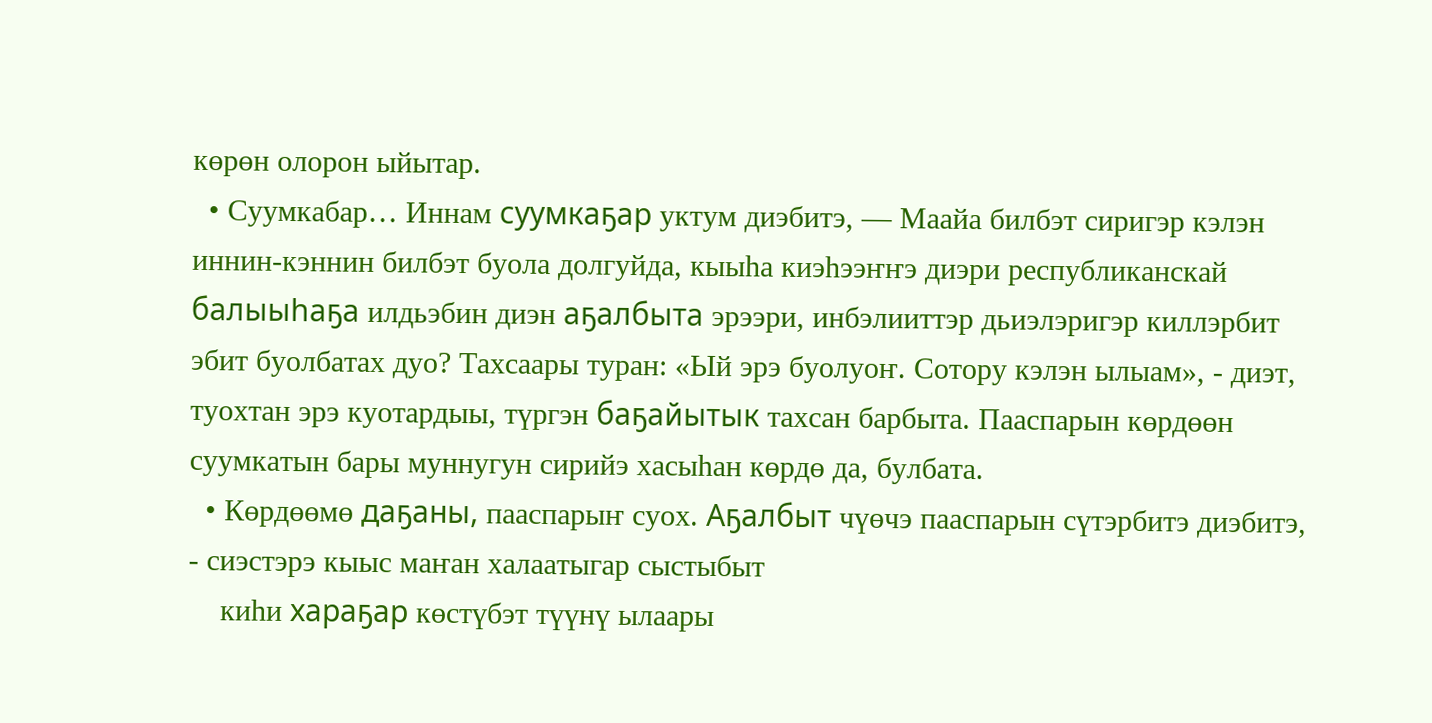көрөн олорон ыйытар.
  • Суумкабар… Иннам суумкаҕар уктум диэбитэ, — Маайа билбэт сиригэр кэлэн иннин-кэннин билбэт буола долгуйда, кыыһа киэһээҥҥэ диэри республиканскай балыыһаҕа илдьэбин диэн аҕалбыта эрээри, инбэлииттэр дьиэлэригэр киллэрбит эбит буолбатах дуо? Тахсаары туран: «Ый эрэ буолуоҥ. Сотору кэлэн ылыам», - диэт, туохтан эрэ куотардыы, түргэн баҕайытык тахсан барбыта. Пааспарын көрдөөн суумкатын бары муннугун сирийэ хасыһан көрдө да, булбата.
  • Көрдөөмө даҕаны, пааспарыҥ суох. Аҕалбыт чүөчэ пааспарын сүтэрбитэ диэбитэ, - сиэстэрэ кыыс маҥан халаатыгар сыстыбыт
    киһи хараҕар көстүбэт түүнү ылаары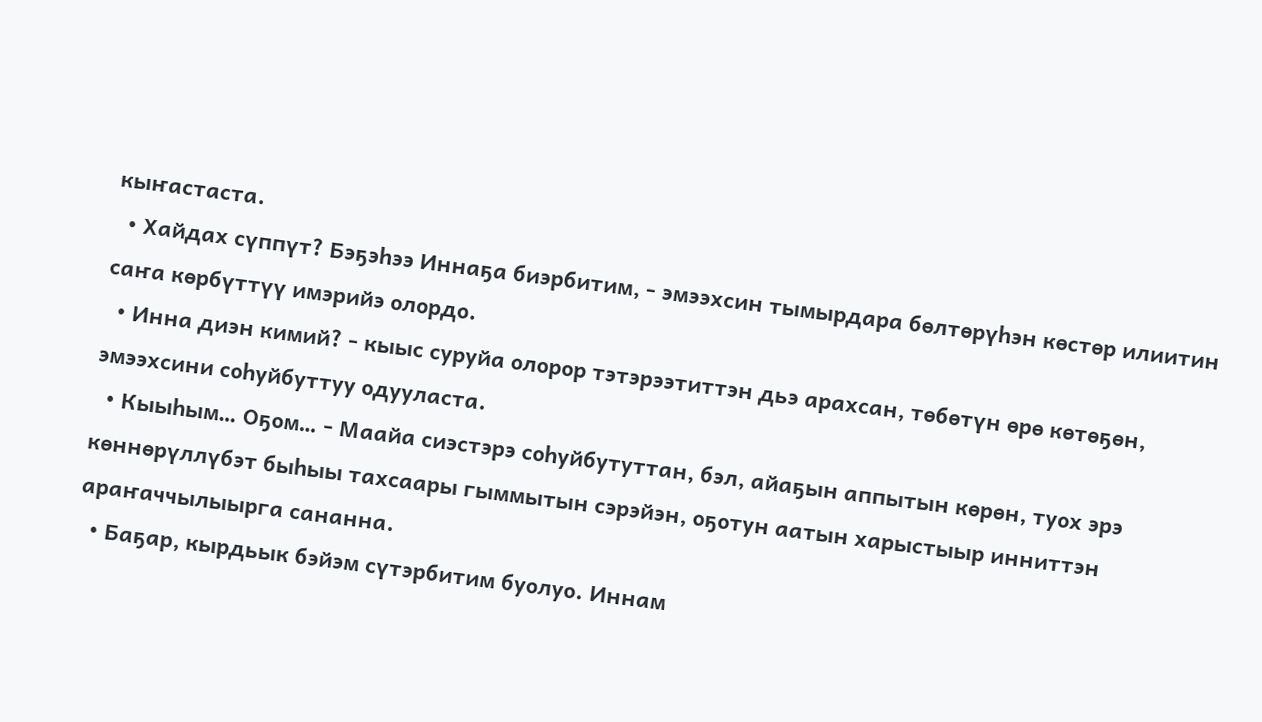кыҥастаста.
  • Хайдах сүппүт? Бэҕэһээ Иннаҕа биэрбитим, - эмээхсин тымырдара бөлтөрүһэн көстөр илиитин саҥа көрбүттүү имэрийэ олордо.
  • Инна диэн кимий? - кыыс суруйа олорор тэтэрээтиттэн дьэ арахсан, төбөтүн өрө көтөҕөн, эмээхсини соһуйбуттуу одууласта.
  • Кыыһым… Оҕом… - Маайа сиэстэрэ соһуйбутуттан, бэл, айаҕын аппытын көрөн, туох эрэ көннөрүллүбэт быһыы тахсаары гыммытын сэрэйэн, оҕотун аатын харыстыыр инниттэн араҥаччылыырга сананна.
  • Баҕар, кырдьык бэйэм сүтэрбитим буолуо. Иннам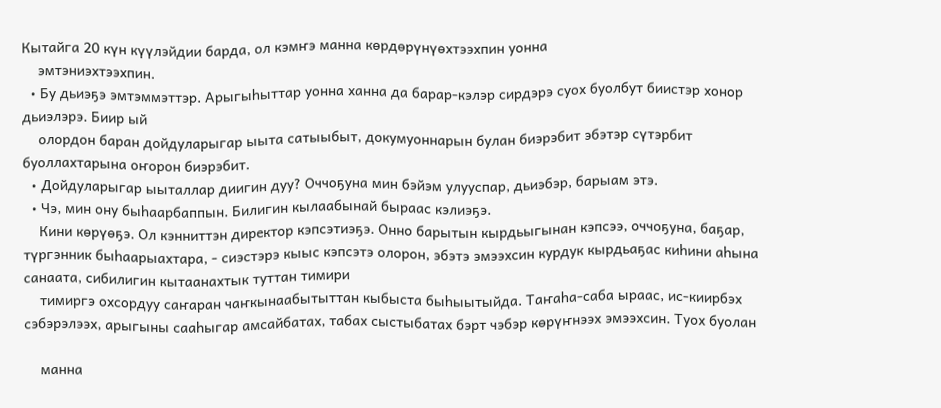Кытайга 20 күн күүлэйдии барда, ол кэмҥэ манна көрдөрүнүөхтээхпин уонна
    эмтэниэхтээхпин.
  • Бу дьиэҕэ эмтэммэттэр. Арыгыһыттар уонна ханна да барар-кэлэр сирдэрэ суох буолбут биистэр хонор дьиэлэрэ. Биир ый
    олордон баран дойдуларыгар ыыта сатыыбыт, докумуоннарын булан биэрэбит эбэтэр сүтэрбит буоллахтарына оҥорон биэрэбит.
  • Дойдуларыгар ыыталлар диигин дуу? Оччоҕуна мин бэйэм улууспар, дьиэбэр, барыам этэ.
  • Чэ, мин ону быһаарбаппын. Билигин кылаабынай быраас кэлиэҕэ.
    Кини көрүөҕэ. Ол кэнниттэн директор кэпсэтиэҕэ. Онно барытын кырдьыгынан кэпсээ, оччоҕуна, баҕар, түргэнник быһаарыахтара, - сиэстэрэ кыыс кэпсэтэ олорон, эбэтэ эмээхсин курдук кырдьаҕас киһини аһына санаата, сибилигин кытаанахтык туттан тимири
    тимиргэ охсордуу саҥаран чаҥкынаабытыттан кыбыста быһыытыйда. Таҥаһа-саба ыраас, ис-киирбэх сэбэрэлээх, арыгыны сааһыгар амсайбатах, табах сыстыбатах бэрт чэбэр көрүҥнээх эмээхсин. Туох буолан

    манна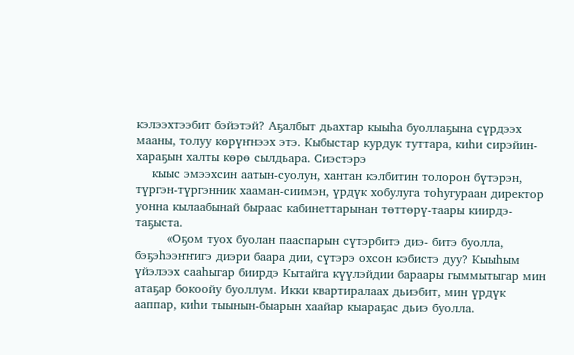кэлээхтээбит бэйэтэй? Аҕалбыт дьахтар кыыһа буоллаҕына сүрдээх мааны, толуу көрүҥнээх этэ. Кыбыстар курдук туттара, киһи сирэйин-хараҕын халты көрө сылдьара. Сиэстэрэ
    кыыс эмээхсин аатын-суолун, хантан кэлбитин толорон бүтэрэн, түргэн-түргэнник хааман-сиимэн, үрдүк хобулуга тоһугураан директор уонна кылаабынай быраас кабинеттарынан төттөрү-таары киирдэ-таҕыста.
        «Оҕом туох буолан пааспарын сүтэрбитэ диэ- битэ буолла, бэҕэһээҥҥигэ диэри баара дии, сүтэрэ охсон кэбистэ дуу? Кыыһым үйэлээх сааһыгар биирдэ Кытайга күүлэйдии бараары гыммытыгар мин атаҕар бокоойу буоллум. Икки квартиралаах дьиэбит, мин үрдүк ааппар, киһи тыынын-быарын хаайар кыараҕас дьиэ буолла.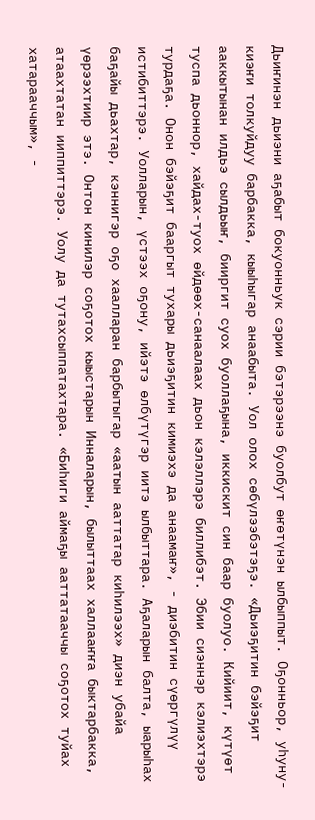Дьиҥинэн дьиэни аҕабыт бокуонньук сэрии бэтэрээнэ буолбут өҥөтүнэн ылбыппыт. Оҕонньор, уһуну-киэҥи толкуйдуу барбакка, кыыһыгар анаабыта. Уол олох сөбүлээбэтэҕэ. «Дьиэҕитин бэйэҕит ааккытынан илдьэ сылдьыҥ, бииргит суох буоллаҕына, иккискит син баар буолуо. Кийиит, күтүөт туспа дьоннор, хайдах-туох өйдөөх-санаалаах дьон кэлэллэрэ биллибэт. Эбии сиэннэр кэлиэхтэрэ турдаҕа. Онон бэйэҕит бааргыт тухары дьиэҕитин кимиэхэ да анаамаҥ», - диэбитин сүөргүлүү истибиттэрэ. Уолларын, үстээх оҕону, ийэтэ өлбүтүгэр иитэ ылбыттара. Аҕаларын балта, ыарыһах баҕайы дьахтар, кэннигэр оҕо хаалларан барбытыгар «аатын ааттатар киһилээх» диэн убайа үөрээхтиир этэ. Онтон кинилэр соҕотох кыыстарын Инналарын, былыттаах халлааҥҥа быктарбакка, атаахтатан ииппиттэрэ. Уолу да тутахсыппатахтара. «Биһиги аймаҕы ааттатааччы соҕотох туйах хатарааччым», -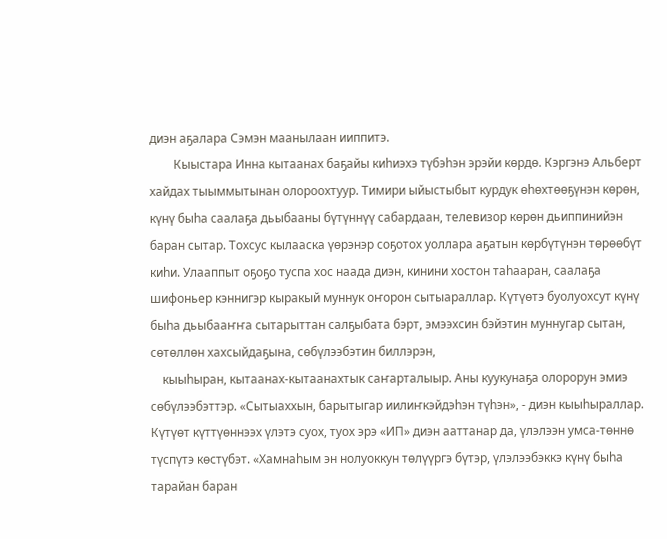диэн аҕалара Сэмэн маанылаан ииппитэ.
        Кыыстара Инна кытаанах баҕайы киһиэхэ түбэһэн эрэйи көрдө. Кэргэнэ Альберт хайдах тыыммытынан олороохтуур. Тимири ыйыстыбыт курдук өһөхтөөҕүнэн көрөн, күнү быһа саалаҕа дьыбааны бүтүннүү сабардаан, телевизор көрөн дьиппинийэн баран сытар. Тохсус кылааска үөрэнэр соҕотох уоллара аҕатын көрбүтүнэн төрөөбүт киһи. Улааппыт оҕоҕо туспа хос наада диэн, кинини хостон таһааран, саалаҕа шифоньер кэннигэр кыракый муннук оҥорон сытыараллар. Күтүөтэ буолуохсут күнү быһа дьыбааҥҥа сытарыттан салҕыбата бэрт, эмээхсин бэйэтин муннугар сытан, сөтөллөн хахсыйдаҕына, сөбүлээбэтин биллэрэн,
    кыыһыран, кытаанах-кытаанахтык саҥарталыыр. Аны куукунаҕа олорорун эмиэ сөбүлээбэттэр. «Сытыаххын, барытыгар иилиҥкэйдэһэн түһэн», - диэн кыыһыраллар. Күтүөт күттүөннээх үлэтэ суох, туох эрэ «ИП» диэн ааттанар да, үлэлээн умса-төннө түспүтэ көстүбэт. «Хамнаһым эн нолуоккун төлүүргэ бүтэр, үлэлээбэккэ күнү быһа тарайан баран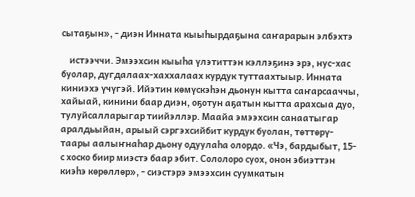сытаҕын», - диэн Инната кыыһырдаҕына саҥарарын элбэхтэ

    истээччи. Эмээхсин кыыһа үлэтиттэн кэллэҕинэ эрэ, нус-хас буолар, дугдалаах-хаххалаах курдук туттаахтыыр. Инната киниэхэ үчүгэй. Ийэтин көмүскэһэн дьонун кытта саҥарсааччы, хайыай, кинини баар диэн, оҕотун аҕатын кытта арахсыа дуо, тулуйсалларыгар тиийэллэр. Маайа эмээхсин санаатыгар аралдьыйан, арыый сэргэхсийбит курдук буолан, төттөрү-таары аалыҥнаһар дьону одуулаһа олордо. «Чэ, бардыбыт, 15-с хоско биир миэстэ баар эбит. Сололоро суох, онон эбиэттэн киэһэ көрөллөр», - сиэстэрэ эмээхсин суумкатын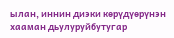ылан, иннин диэки көрүдүөрүнэн хааман дьулуруйбутугар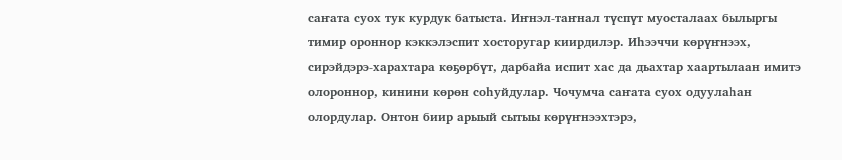саҥата суох тук курдук батыста. Иҥнэл-таҥнал түспүт муосталаах былыргы тимир ороннор кэккэлэспит хосторугар киирдилэр. Иһээччи көрүҥнээх, сирэйдэрэ-харахтара көҕөрбүт, дарбайа испит хас да дьахтар хаартылаан имитэ олороннор, кинини көрөн соһуйдулар. Чочумча саҥата суох одуулаһан олордулар. Онтон биир арыый сытыы көрүҥнээхтэрэ,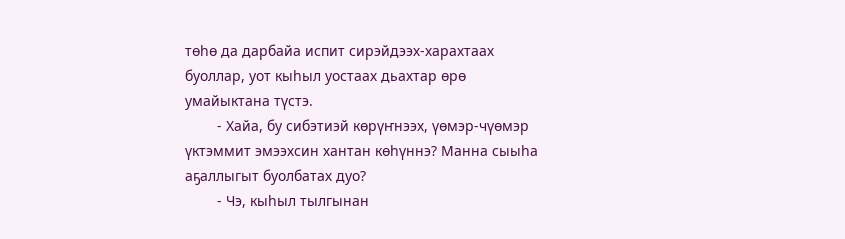төһө да дарбайа испит сирэйдээх-харахтаах буоллар, уот кыһыл уостаах дьахтар өрө умайыктана түстэ.
        - Хайа, бу сибэтиэй көрүҥнээх, үөмэр-чүөмэр үктэммит эмээхсин хантан көһүннэ? Манна сыыһа аҕаллыгыт буолбатах дуо?
        - Чэ, кыһыл тылгынан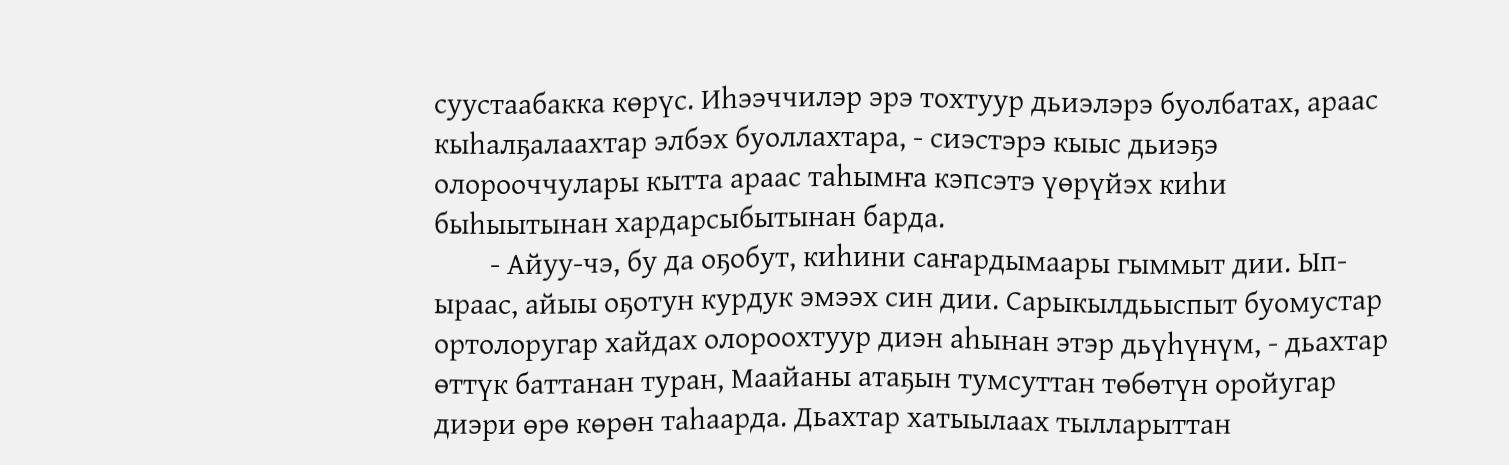суустаабакка көрүс. Иһээччилэр эрэ тохтуур дьиэлэрэ буолбатах, араас кыһалҕалаахтар элбэх буоллахтара, - сиэстэрэ кыыс дьиэҕэ олорооччулары кытта араас таһымҥа кэпсэтэ үөрүйэх киһи быһыытынан хардарсыбытынан барда.
        - Айуу-чэ, бу да оҕобут, киһини саҥардымаары гыммыт дии. Ып-ыраас, айыы оҕотун курдук эмээх син дии. Сарыкылдьыспыт буомустар ортолоругар хайдах олороохтуур диэн аһынан этэр дьүһүнүм, - дьахтар өттүк баттанан туран, Маайаны атаҕын тумсуттан төбөтүн оройугар диэри өрө көрөн таһаарда. Дьахтар хатыылаах тылларыттан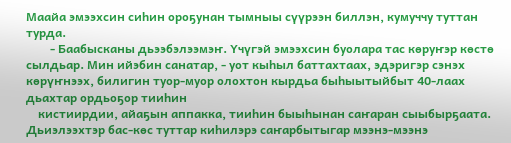Маайа эмээхсин сиһин ороҕунан тымныы сүүрээн биллэн, кумуччу туттан турда.
        - Баабысканы дьээбэлээмэҥ. Үчүгэй эмээхсин буолара тас көруҥэр көстө сылдьар. Мин ийэбин санатар, - уот кыһыл баттахтаах, эдэригэр сэнэх көрүҥнээх, билигин туор-муор олохтон кырдьа быһыытыйбыт 40-лаах дьахтар ордьоҕор тииһин
    кистиирдии, айаҕын аппакка, тииһин быыһынан саҥаран сыыбырҕаата. Дьиэлээхтэр бас-көс туттар киһилэрэ саҥарбытыгар мээнэ-мээнэ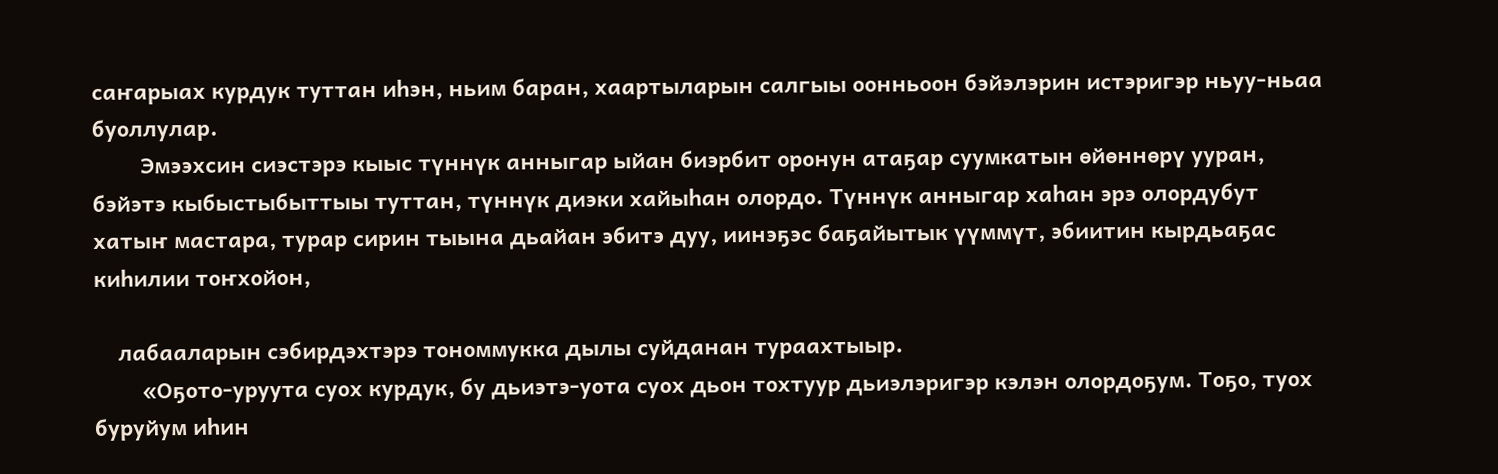саҥарыах курдук туттан иһэн, ньим баран, хаартыларын салгыы оонньоон бэйэлэрин истэригэр ньуу-ньаа буоллулар.
        Эмээхсин сиэстэрэ кыыс түннүк анныгар ыйан биэрбит оронун атаҕар суумкатын өйөннөрү ууран, бэйэтэ кыбыстыбыттыы туттан, түннүк диэки хайыһан олордо. Түннүк анныгар хаһан эрэ олордубут хатыҥ мастара, турар сирин тыына дьайан эбитэ дуу, иинэҕэс баҕайытык үүммүт, эбиитин кырдьаҕас киһилии тоҥхойон,

    лабааларын сэбирдэхтэрэ тономмукка дылы суйданан тураахтыыр.
        «Оҕото-уруута суох курдук, бу дьиэтэ-уота суох дьон тохтуур дьиэлэригэр кэлэн олордоҕум. Тоҕо, туох буруйум иһин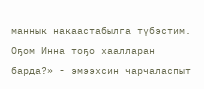маннык накаастабылга түбэстим. Оҕом Инна тоҕо хаалларан барда?» - эмээхсин чарчаласпыт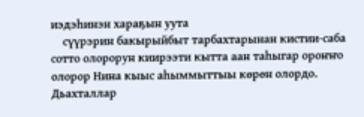иэдэһинэн хараҕын уута
    сүүрэрин бакырыйбыт тарбахтарынан кистии-саба сотто олорорун киирээти кытта аан таһыгар ороҥҥо олорор Нина кыыс аһыммыттыы көрөн олордо. Дьахталлар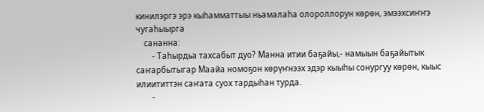кинилэргэ эрэ кыһамматтыы ньамалаһа олороллорун көрөн, эмээхсиҥҥэ чугаһыырга
    сананна:
        - Таһырдьа тахсабыт дуо? Манна итии баҕайы,- намыын баҕайытык саҥарбытыгар Маайа номоҕон көрүҥнээх эдэр кыыһы сонургуу көрөн, кыыс илиититтэн саҥата суох тардыһан турда.
        -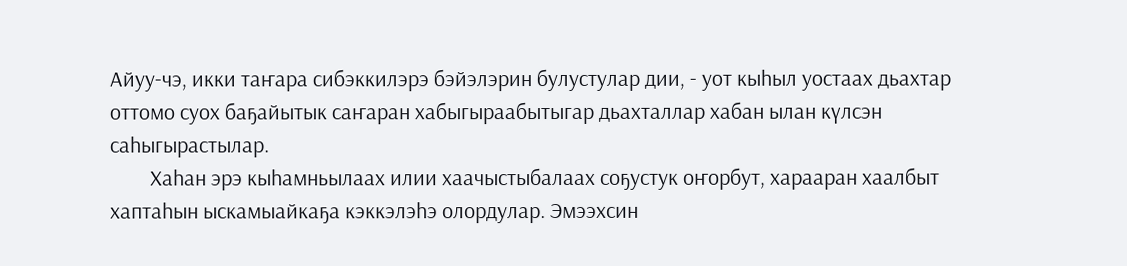Айуу-чэ, икки таҥара сибэккилэрэ бэйэлэрин булустулар дии, - уот кыһыл уостаах дьахтар оттомо суох баҕайытык саҥаран хабыгыраабытыгар дьахталлар хабан ылан күлсэн саһыгырастылар.
        Хаһан эрэ кыһамньылаах илии хаачыстыбалаах соҕустук оҥорбут, харааран хаалбыт хаптаһын ыскамыайкаҕа кэккэлэһэ олордулар. Эмээхсин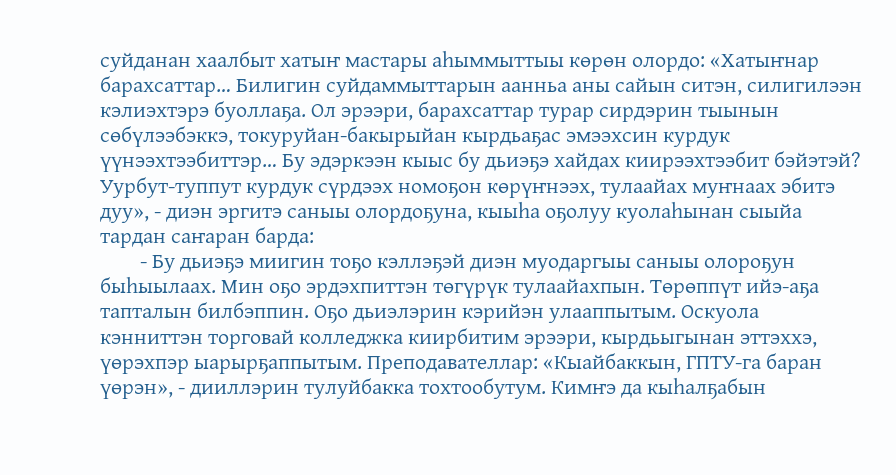суйданан хаалбыт хатыҥ мастары аһыммыттыы көрөн олордо: «Хатыҥнар барахсаттар… Билигин суйдаммыттарын аанньа аны сайын ситэн, силигилээн кэлиэхтэрэ буоллаҕа. Ол эрээри, барахсаттар турар сирдэрин тыынын сөбүлээбэккэ, токуруйан-бакырыйан кырдьаҕас эмээхсин курдук үүнээхтээбиттэр… Бу эдэркээн кыыс бу дьиэҕэ хайдах киирээхтээбит бэйэтэй? Уурбут-туппут курдук сүрдээх номоҕон көрүҥнээх, тулаайах муҥнаах эбитэ дуу», - диэн эргитэ саныы олордоҕуна, кыыһа оҕолуу куолаһынан сыыйа тардан саҥаран барда:
        - Бу дьиэҕэ миигин тоҕо кэллэҕэй диэн муодаргыы саныы олороҕун быһыылаах. Мин оҕо эрдэхпиттэн төгүрүк тулаайахпын. Төрөппүт ийэ-аҕа тапталын билбэппин. Оҕо дьиэлэрин кэрийэн улааппытым. Оскуола кэнниттэн торговай колледжка киирбитим эрээри, кырдьыгынан эттэххэ, үөрэхпэр ыарырҕаппытым. Преподавателлар: «Кыайбаккын, ГПТУ-га баран үөрэн», - дииллэрин тулуйбакка тохтообутум. Кимҥэ да кыһалҕабын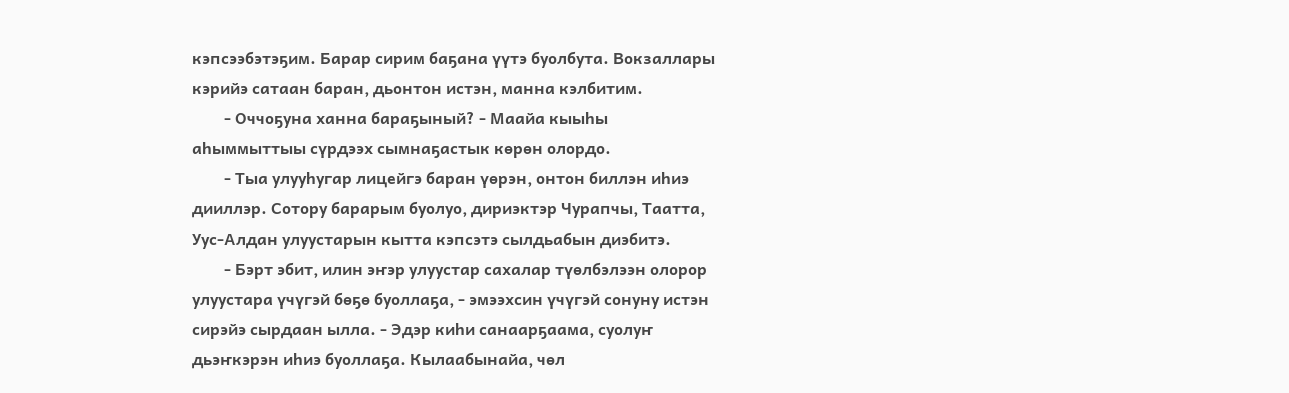кэпсээбэтэҕим. Барар сирим баҕана үүтэ буолбута. Вокзаллары кэрийэ сатаан баран, дьонтон истэн, манна кэлбитим.
        - Оччоҕуна ханна бараҕыный? - Маайа кыыһы аһыммыттыы сүрдээх сымнаҕастык көрөн олордо.
        - Тыа улууһугар лицейгэ баран үөрэн, онтон биллэн иһиэ дииллэр. Сотору барарым буолуо, дириэктэр Чурапчы, Таатта, Уус-Алдан улуустарын кытта кэпсэтэ сылдьабын диэбитэ.
        - Бэрт эбит, илин эҥэр улуустар сахалар түөлбэлээн олорор улуустара үчүгэй бөҕө буоллаҕа, - эмээхсин үчүгэй сонуну истэн сирэйэ сырдаан ылла. - Эдэр киһи санаарҕаама, суолуҥ дьэҥкэрэн иһиэ буоллаҕа. Кылаабынайа, чөл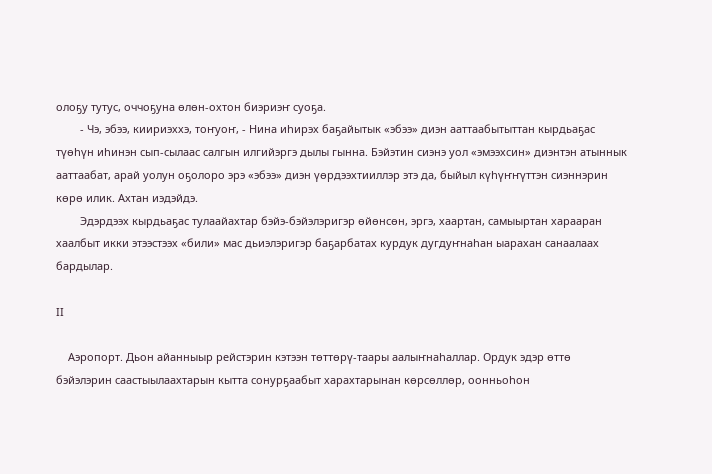олоҕу тутус, оччоҕуна өлөн-охтон биэриэҥ суоҕа.
        - Чэ, эбээ, киириэххэ, тоҥуоҥ, - Нина иһирэх баҕайытык «эбээ» диэн ааттаабытыттан кырдьаҕас түөһүн иһинэн сып-сылаас салгын илгийэргэ дылы гынна. Бэйэтин сиэнэ уол «эмээхсин» диэнтэн атыннык ааттаабат, арай уолун оҕолоро эрэ «эбээ» диэн үөрдээхтииллэр этэ да, быйыл күһүҥҥүттэн сиэннэрин көрө илик. Ахтан иэдэйдэ.
        Эдэрдээх кырдьаҕас тулаайахтар бэйэ-бэйэлэригэр өйөнсөн, эргэ, хаартан, самыыртан харааран хаалбыт икки этээстээх «били» мас дьиэлэригэр баҕарбатах курдук дугдуҥнаһан ыарахан санаалаах бардылар.

II

    Аэропорт. Дьон айанныыр рейстэрин кэтээн төттөрү-таары аалыҥнаһаллар. Ордук эдэр өттө бэйэлэрин саастыылаахтарын кытта сонурҕаабыт харахтарынан көрсөллөр, оонньоһон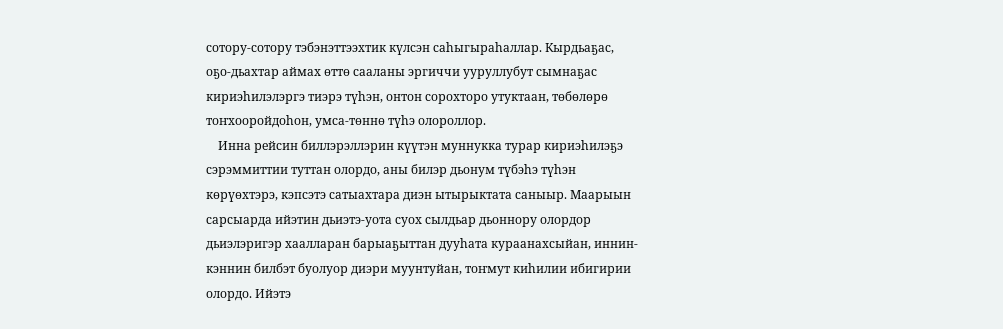сотору-сотору тэбэнэттээхтик күлсэн саһыгыраһаллар. Кырдьаҕас, оҕо-дьахтар аймах өттө сааланы эргиччи ууруллубут сымнаҕас кириэһилэлэргэ тиэрэ түһэн, онтон сорохторо утуктаан, төбөлөрө тоҥхооройдоһон, умса-төннө түһэ олороллор.
    Инна рейсин биллэрэллэрин күүтэн муннукка турар кириэһилэҕэ сэрэммиттии туттан олордо, аны билэр дьонум түбэһэ түһэн көрүөхтэрэ, кэпсэтэ сатыахтара диэн ытырыктата саныыр. Маарыын сарсыарда ийэтин дьиэтэ-уота суох сылдьар дьоннору олордор дьиэлэригэр хаалларан барыаҕыттан дууһата кураанахсыйан, иннин-кэннин билбэт буолуор диэри муунтуйан, тоҥмут киһилии ибигирии олордо. Ийэтэ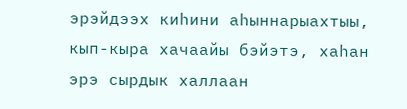эрэйдээх киһини аһыннарыахтыы, кып-кыра хачаайы бэйэтэ, хаһан эрэ сырдык халлаан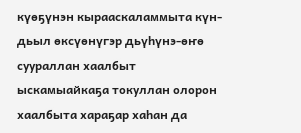күөҕүнэн кырааскаламмыта күн-дьыл өксүөнүгэр дьүһүнэ-өҥө суураллан хаалбыт
ыскамыайкаҕа токуллан олорон хаалбыта хараҕар хаһан да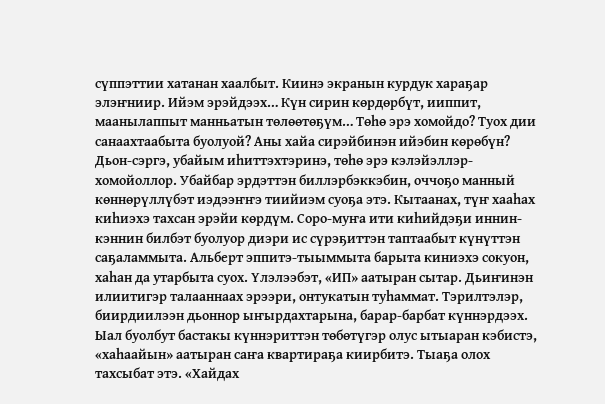сүппэттии хатанан хаалбыт. Киинэ экранын курдук хараҕар элэҥниир. Ийэм эрэйдээх… Күн сирин көрдөрбүт, ииппит, маанылаппыт манньатын төлөөтөҕүм… Төһө эрэ хомойдо? Туох дии санаахтаабыта буолуой? Аны хайа сирэйбинэн ийэбин көрөбүн? Дьон-сэргэ, убайым иһиттэхтэринэ, төһө эрэ кэлэйэллэр-хомойоллор. Убайбар эрдэттэн биллэрбэккэбин, оччоҕо манный көннөрүллүбэт иэдээҥҥэ тиийиэм суоҕа этэ. Кытаанах, түҥ хааһах киһиэхэ тахсан эрэйи көрдүм. Соро-муҥа ити киһийдэҕи иннин-кэннин билбэт буолуор диэри ис сүрэҕиттэн таптаабыт күнүттэн саҕаламмыта. Альберт эппитэ-тыыммыта барыта киниэхэ сокуон, хаһан да утарбыта суох. Үлэлээбэт, «ИП» аатыран сытар. Дьиҥинэн илиитигэр талааннаах эрээри, онтукатын туһаммат. Тэрилтэлэр, биирдиилээн дьоннор ыҥырдахтарына, барар-барбат күннэрдээх. Ыал буолбут бастакы күннэриттэн төбөтүгэр олус ытыаран кэбистэ, «хаһаайын» аатыран саҥа квартираҕа киирбитэ. Тыаҕа олох тахсыбат этэ. «Хайдах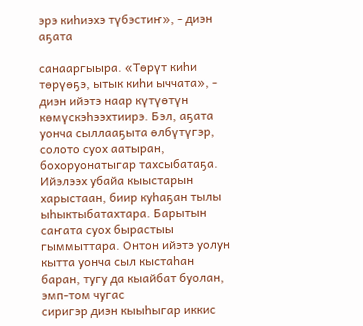эрэ киһиэхэ түбэстиҥ», - диэн аҕата

санааргыыра. «Төрүт киһи төрүөҕэ, ытык киһи ыччата», - диэн ийэтэ наар күтүөтүн көмүскэһээхтиирэ. Бэл, аҕата уонча сыллааҕыта өлбүтүгэр, солото суох аатыран, бохоруонатыгар тахсыбатаҕа. Ийэлээх убайа кыыстарын харыстаан, биир куһаҕан тылы ыһыктыбатахтара. Барытын саҥата суох бырастыы гыммыттара. Онтон ийэтэ уолун кытта уонча сыл кыстаһан баран, тугу да кыайбат буолан, эмп-том чугас
сиригэр диэн кыыһыгар иккис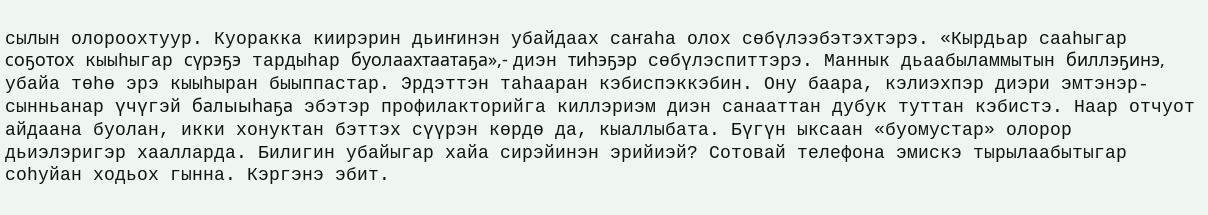сылын олороохтуур. Куоракка киирэрин дьиҥинэн убайдаах саҥаһа олох сөбүлээбэтэхтэрэ. «Кырдьар сааһыгар соҕотох кыыһыгар сүрэҕэ тардыһар буолаахтаатаҕа»,- диэн тиһэҕэр сөбүлэспиттэрэ. Маннык дьаабыламмытын биллэҕинэ, убайа төһө эрэ кыыһыран быыппастар. Эрдэттэн таһааран кэбиспэккэбин. Ону баара, кэлиэхпэр диэри эмтэнэр-сынньанар үчүгэй балыыһаҕа эбэтэр профилакторийга киллэриэм диэн санааттан дубук туттан кэбистэ. Наар отчуот айдаана буолан, икки хонуктан бэттэх сүүрэн көрдө да, кыаллыбата. Бүгүн ыксаан «буомустар» олорор дьиэлэригэр хаалларда. Билигин убайыгар хайа сирэйинэн эрийиэй? Сотовай телефона эмискэ тырылаабытыгар соһуйан ходьох гынна. Кэргэнэ эбит.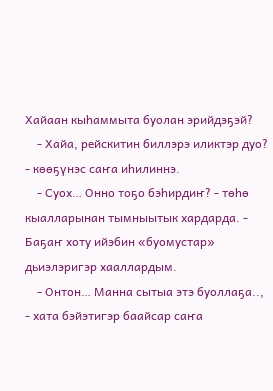Хайаан кыһаммыта буолан эрийдэҕэй?
    - Хайа, рейскитин биллэрэ иликтэр дуо? - көөҕүнэс саҥа иһилиннэ.
    - Суох… Онно тоҕо бэһирдиҥ? - төһө кыалларынан тымныытык хардарда. - Баҕаҥ хоту ийэбин «буомустар» дьиэлэригэр хааллардым.
    - Онтон… Манна сытыа этэ буоллаҕа.., - хата бэйэтигэр баайсар саҥа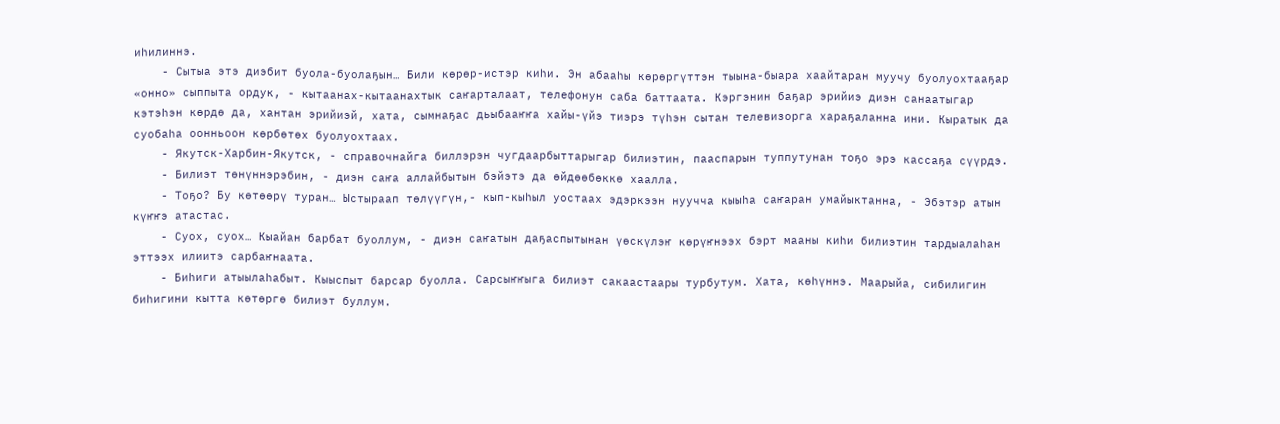иһилиннэ.
    - Сытыа этэ диэбит буола-буолаҕын… Били көрөр-истэр киһи. Эн абааһы көрөргүттэн тыына-быара хаайтаран муучу буолуохтааҕар «онно» сыппыта ордук, - кытаанах-кытаанахтык саҥарталаат, телефонун саба баттаата. Кэргэнин баҕар эрийиэ диэн санаатыгар кэтэһэн көрдө да, хантан эрийиэй, хата, сымнаҕас дьыбааҥҥа хайы-үйэ тиэрэ түһэн сытан телевизорга хараҕаланна ини. Кыратык да суобаһа оонньоон көрбөтөх буолуохтаах.
    - Якутск-Харбин-Якутск, - справочнайга биллэрэн чугдаарбыттарыгар билиэтин, пааспарын туппутунан тоҕо эрэ кассаҕа сүүрдэ.
    - Билиэт төнүннэрэбин, - диэн саҥа аллайбытын бэйэтэ да өйдөөбөккө хаалла.
    - Тоҕо? Бу көтөөрү туран… Ыстыраап төлүүгүн,- кып-кыһыл уостаах эдэркээн нуучча кыыһа саҥаран умайыктанна, - Эбэтэр атын күҥҥэ атастас.
    - Суох, суох… Кыайан барбат буоллум, - диэн саҥатын даҕаспытынан үөскүлэҥ көрүҥнээх бэрт мааны киһи билиэтин тардыалаһан эттээх илиитэ сарбаҥнаата.
    - Биһиги атыылаһабыт. Кыыспыт барсар буолла. Сарсыҥҥыга билиэт сакаастаары турбутум. Хата, көһүннэ. Маарыйа, сибилигин биһигини кытта көтөргө билиэт буллум.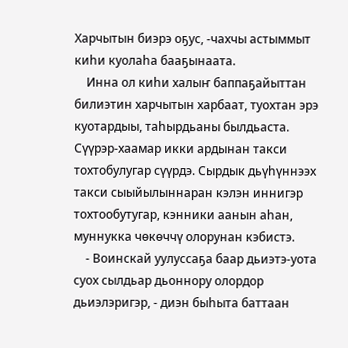Харчытын биэрэ оҕус, -чахчы астыммыт киһи куолаһа бааҕынаата.
    Инна ол киһи халыҥ баппаҕайыттан билиэтин харчытын харбаат, туохтан эрэ куотардыы, таһырдьаны былдьаста. Сүүрэр-хаамар икки ардынан такси тохтобулугар сүүрдэ. Сырдык дьүһүннээх такси сыыйылыннаран кэлэн иннигэр тохтообутугар, кэнники аанын аһан, муннукка чөкөччү олорунан кэбистэ.
    - Воинскай уулуссаҕа баар дьиэтэ-уота суох сылдьар дьоннору олордор дьиэлэригэр, - диэн быһыта баттаан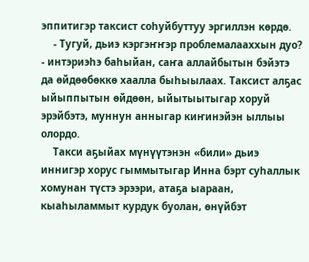эппитигэр таксист соһуйбуттуу эргиллэн көрдө.
    - Тугуй, дьиэ кэргэҥҥэр проблемалааххын дуо? - интэриэһэ баһыйан, саҥа аллайбытын бэйэтэ да өйдөөбөккө хаалла быһыылаах. Таксист алҕас ыйыппытын өйдөөн, ыйытыытыгар хоруй эрэйбэтэ, муннун анныгар киҥинэйэн ыллыы
олордо.
    Такси аҕыйах мүнүүтэнэн «били» дьиэ иннигэр хорус гыммытыгар Инна бэрт суһаллык хомунан түстэ эрээри, атаҕа ыараан, кыаһыламмыт курдук буолан, өнүйбэт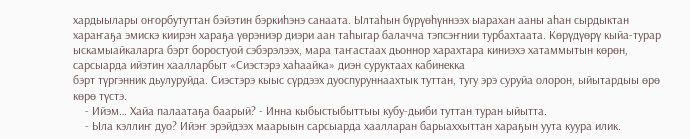хардыылары оҥорбутуттан бэйэтин бэркиһэнэ санаата. Ылтаһын бүрүөһүннээх ыарахан ааны аһан сырдыктан хараҥаҕа эмискэ киирэн хараҕа үөрэниэр диэри аан таһыгар балачча тэпсэҥнии турбахтаата. Көрүдүөрү кыйа-турар ыскамыайкаларга бэрт боростуой сэбэрэлээх, мара таҥастаах дьоннор харахтара киниэхэ хатаммытын көрөн, сарсыарда ийэтин хаалларбыт «Сиэстэрэ хаһаайка» диэн суруктаах кабинекка
бэрт түргэнник дьулуруйда. Сиэстэрэ кыыс сүрдээх дуоспуруннаахтык туттан, тугу эрэ суруйа олорон, ыйытардыы өрө көрө түстэ.
    - Ийэм… Хайа палаатаҕа баарый? - Инна кыбыстыбыттыы кубу-дьиби туттан туран ыйытта.
    - Ыла кэллиҥ дуо? Ийэҥ эрэйдээх маарыын сарсыарда хаалларан барыаххыттан хараҕын уута куура илик.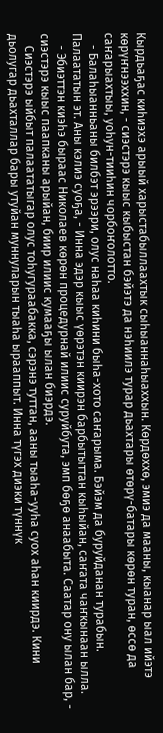Кырдьаҕас киһиэхэ арыый харыстабыллаахтык сыһыаннаһыаххын. Көрдөххө, эмиэ да мааны, кыанар ыал ийэтэ көрүҥнээххин, - сиэстэрэ кыыс кыбыстан бэйэтэ да нэһиилэ турар дьахтары өтөрү-батары көрөн туран, өссө да саҥарыахтыы, уоһун-тииһин чорбоҥолотто.
    - Балаһыанньаны билбэт эрээри, олус наһаа киһини быһа-хото саҥарыма. Бэйэм да буруйданан турабын. Палаататын эт. Аны кэлиэ суоҕа, - Инна эдэр кыыс үөрэтэн киирэн барбытыттан кыһыйан, саҥата чаҥкынаан ылла.
    - Эбиэттэн киэһэ быраас Николаев көрөн процедурнай илиис суруйбута, эмп бөҕө анаабыта. Саатар ону ылан бар, - сиэстэрэ кыыс паапканы арыйан, биир илиис кумааҕы ылан биэрдэ.
    Сиэстэрэ ыйбыт палаататыгар олус тоһугураабакка, сэрэнэ туттан, ааны тыаһа-ууһа суох аһан киирдэ. Кини дьолугар дьахталлар бары утуйан муннуларын тыаһа ырааппыт. Инна түгэх диэки түннүк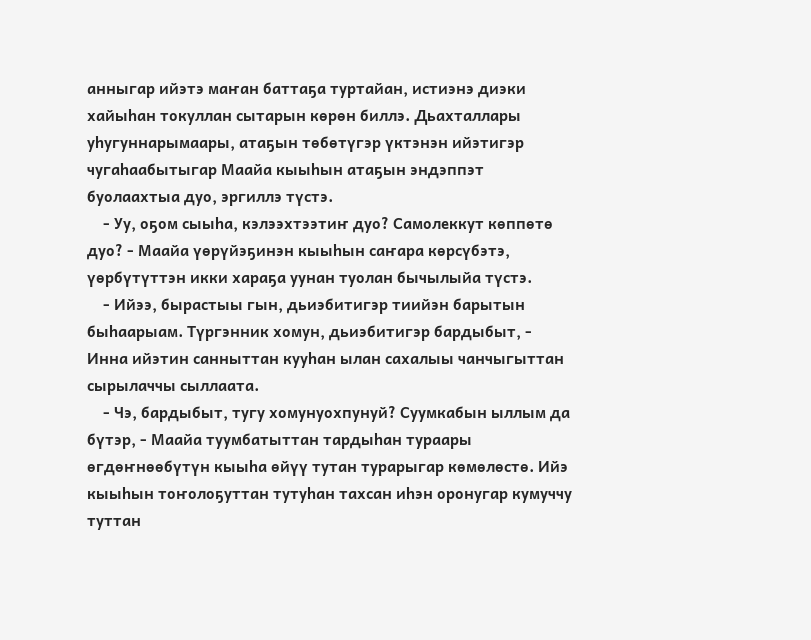анныгар ийэтэ маҥан баттаҕа туртайан, истиэнэ диэки хайыһан токуллан сытарын көрөн биллэ. Дьахталлары уһугуннарымаары, атаҕын төбөтүгэр үктэнэн ийэтигэр чугаһаабытыгар Маайа кыыһын атаҕын эндэппэт буолаахтыа дуо, эргиллэ түстэ.
    - Уу, оҕом сыыһа, кэлээхтээтиҥ дуо? Самолеккут көппөтө дуо? - Маайа үөрүйэҕинэн кыыһын саҥара көрсүбэтэ, үөрбүтүттэн икки хараҕа уунан туолан бычылыйа түстэ.
    - Ийээ, бырастыы гын, дьиэбитигэр тиийэн барытын быһаарыам. Түргэнник хомун, дьиэбитигэр бардыбыт, - Инна ийэтин санныттан кууһан ылан сахалыы чанчыгыттан сырылаччы сыллаата.
    - Чэ, бардыбыт, тугу хомунуохпунуй? Суумкабын ыллым да бүтэр, - Маайа туумбатыттан тардыһан тураары өгдөҥнөөбүтүн кыыһа өйүү тутан турарыгар көмөлөстө. Ийэ кыыһын тоҥолоҕуттан тутуһан тахсан иһэн оронугар кумуччу туттан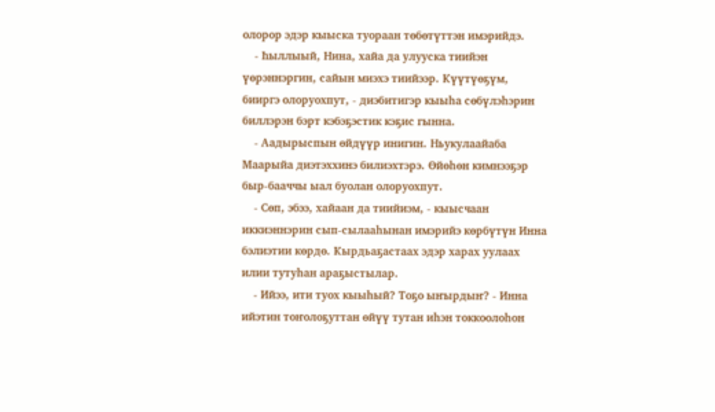олорор эдэр кыыска туораан төбөтүттэн имэрийдэ.
    - Һыллыый, Нина, хайа да улууска тиийэн үөрэннэргин, сайын миэхэ тиийээр. Күүтүөҕүм, бииргэ олоруохпут, - диэбитигэр кыыһа сөбүлэһэрин биллэрэн бэрт кэбэҕэстик кэҕис гынна.
    - Аадырыспын өйдүүр инигин. Ньукулаайаба Маарыйа диэтэххинэ билиэхтэрэ. Өйөһөн кимнээҕэр быр-бааччы ыал буолан олоруохпут.
    - Сөп, эбээ, хайаан да тиийиэм, - кыысчаан иккиэннэрин сып-сылааһынан имэрийэ көрбүтүн Инна бэлиэтии көрдө. Кырдьаҕастаах эдэр харах уулаах илии тутуһан араҕыстылар.
    - Ийээ, ити туох кыыһый? Тоҕо ыҥырдыҥ? - Инна ийэтин тоҥолоҕуттан өйүү тутан иһэн токкоолоһон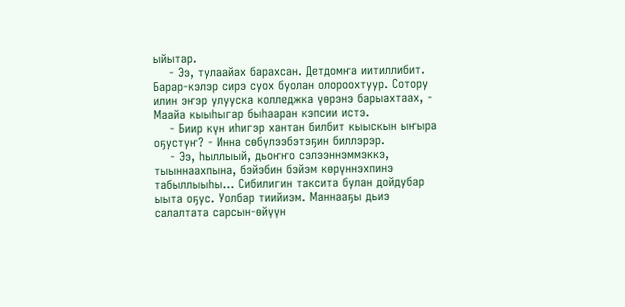ыйытар.
    - Ээ, тулаайах барахсан. Детдомҥа иитиллибит. Барар-кэлэр сирэ суох буолан олороохтуур. Сотору илин эҥэр улууска колледжка үөрэнэ барыахтаах, - Маайа кыыһыгар быһааран кэпсии истэ.
    - Биир күн иһигэр хантан билбит кыыскын ыҥыра оҕустуҥ? - Инна сөбүлээбэтэҕин биллэрэр.
    - Ээ, һыллыый, дьоҥҥо сэлээннэммэккэ, тыыннаахпына, бэйэбин бэйэм көрүннэхпинэ табыллыыһы… Сибилигин таксита булан дойдубар ыыта оҕус. Уолбар тиийиэм. Маннааҕы дьиэ салалтата сарсын-өйүүн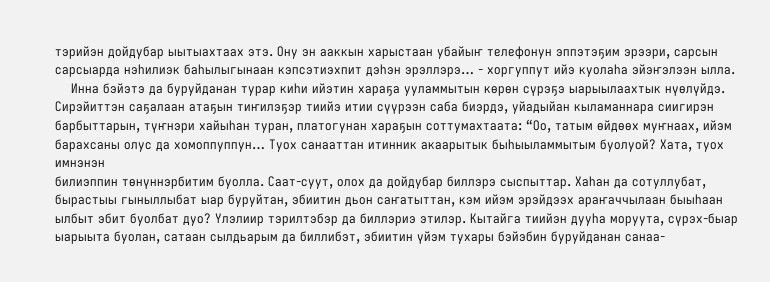тэрийэн дойдубар ыытыахтаах этэ. Ону эн ааккын харыстаан убайыҥ телефонун эппэтэҕим эрээри, сарсын сарсыарда нэһилиэк баһылыгынаан кэпсэтиэхпит дэһэн эрэллэрэ… - хоргуппут ийэ куолаһа эйэҥэлээн ылла.
    Инна бэйэтэ да буруйданан турар киһи ийэтин хараҕа ууламмытын көрөн сүрэҕэ ыарыылаахтык нүөлүйдэ. Сирэйиттэн саҕалаан атаҕын тиҥилэҕэр тиийэ итии сүүрээн саба биэрдэ, уйадыйан кыламаннара сиигирэн барбыттарын, түҥнэри хайыһан туран, платогунан хараҕын соттумахтаата: “Оо, татым өйдөөх муҥнаах, ийэм барахсаны олус да хомоппуппун… Туох санааттан итинник акаарытык быһыыламмытым буолуой? Хата, туох имнэнэн
билиэппин төнүннэрбитим буолла. Саат-суут, олох да дойдубар биллэрэ сыспыттар. Хаһан да сотуллубат, бырастыы гыныллыбат ыар буруйтан, эбиитин дьон саҥатыттан, кэм ийэм эрэйдээх араҥаччылаан быыһаан ылбыт эбит буолбат дуо? Үлэлиир тэрилтэбэр да биллэриэ этилэр. Кытайга тиийэн дууһа моруута, сүрэх-быар ыарыыта буолан, сатаан сылдьарым да биллибэт, эбиитин үйэм тухары бэйэбин буруйданан санаа-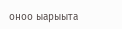оноо ыарыыта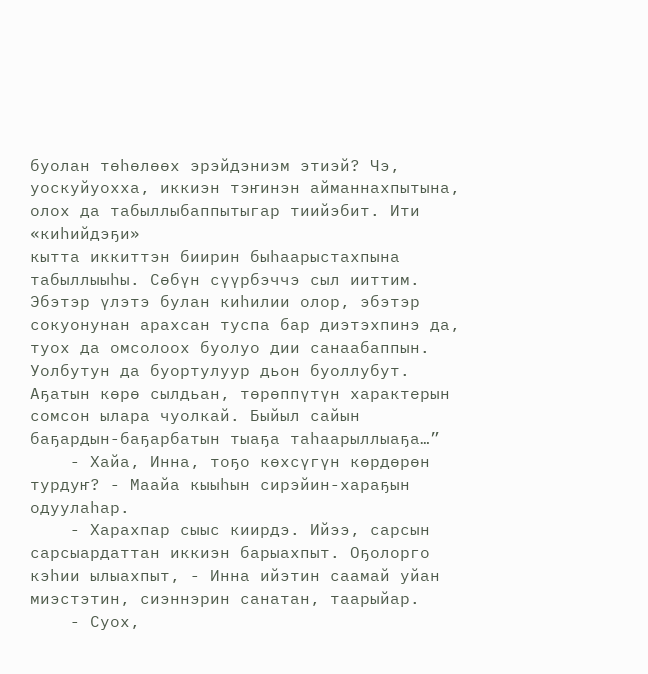буолан төһөлөөх эрэйдэниэм этиэй? Чэ, уоскуйуохха, иккиэн тэҥинэн айманнахпытына, олох да табыллыбаппытыгар тиийэбит. Ити «киһийдэҕи»
кытта иккиттэн биирин быһаарыстахпына табыллыыһы. Сөбүн сүүрбэччэ сыл ииттим. Эбэтэр үлэтэ булан киһилии олор, эбэтэр сокуонунан арахсан туспа бар диэтэхпинэ да, туох да омсолоох буолуо дии санаабаппын. Уолбутун да буортулуур дьон буоллубут. Аҕатын көрө сылдьан, төрөппүтүн характерын сомсон ылара чуолкай. Быйыл сайын
баҕардын-баҕарбатын тыаҕа таһаарыллыаҕа…”
    - Хайа, Инна, тоҕо көхсүгүн көрдөрөн турдуҥ? - Маайа кыыһын сирэйин-хараҕын одуулаһар.
    - Харахпар сыыс киирдэ. Ийээ, сарсын сарсыардаттан иккиэн барыахпыт. Оҕолорго кэһии ылыахпыт, - Инна ийэтин саамай уйан миэстэтин, сиэннэрин санатан, таарыйар.
    - Суох,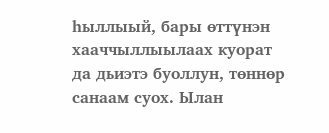һыллыый, бары өттүнэн хааччыллыылаах куорат да дьиэтэ буоллун, төннөр санаам суох. Ылан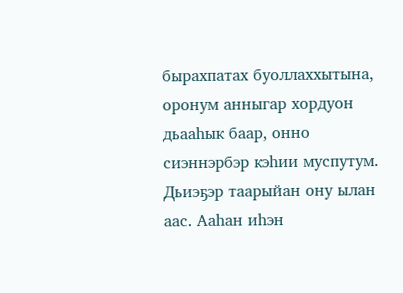бырахпатах буоллаххытына, оронум анныгар хордуон дьааһык баар, онно сиэннэрбэр кэһии муспутум. Дьиэҕэр таарыйан ону ылан аас. Ааһан иһэн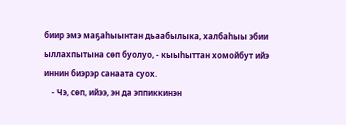биир эмэ маҕаһыынтан дьаабылыка, халбаһыы эбии ыллахпытына сөп буолуо, - кыыһыттан хомойбут ийэ иннин биэрэр санаата суох.
    - Чэ, сөп, ийээ, эн да эппиккинэн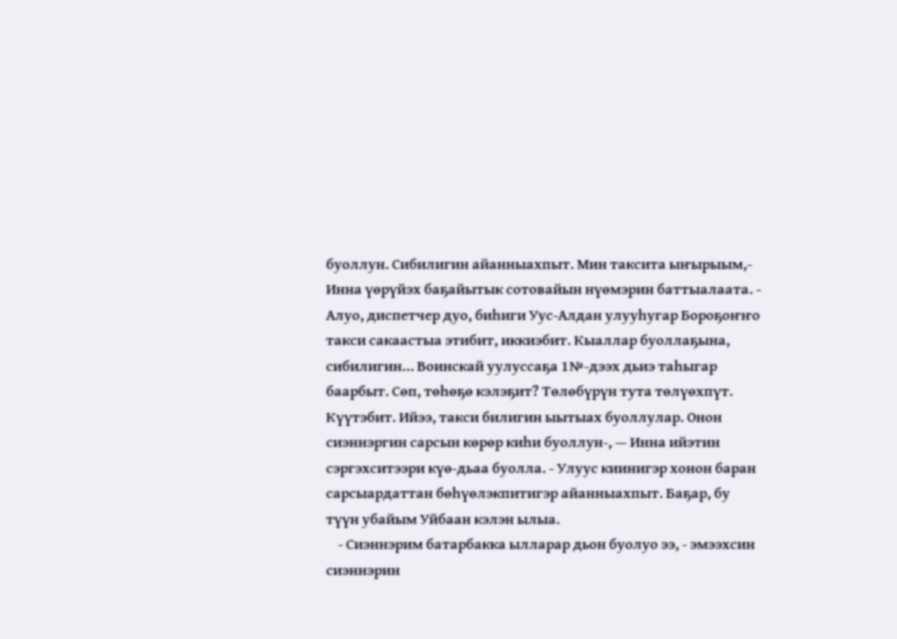буоллун. Сибилигин айанныахпыт. Мин таксита ыҥырыым,- Инна үөрүйэх баҕайытык сотовайын нүөмэрин баттыалаата. - Алуо, диспетчер дуо, биһиги Уус-Алдан улууһугар Бороҕоҥҥо такси сакаастыа этибит, иккиэбит. Кыаллар буоллаҕына, сибилигин… Воинскай уулуссаҕа 1№-дээх дьиэ таһыгар баарбыт. Сөп, төһөҕө кэлэҕит? Төлөбүрүн тута төлүөхпүт. Күүтэбит. Ийээ, такси билигин ыытыах буоллулар. Онон сиэннэргин сарсын көрөр киһи буоллун-, — Инна ийэтин сэргэхситээри күө-дьаа буолла. - Улуус киинигэр хонон баран сарсыардаттан бөһүөлэкпитигэр айанныахпыт. Баҕар, бу түүн убайым Уйбаан кэлэн ылыа.
    - Сиэннэрим батарбакка ылларар дьон буолуо ээ, - эмээхсин сиэннэрин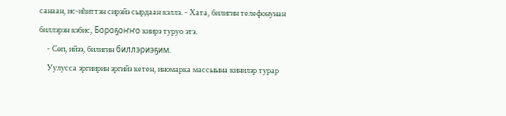санаан, ис-иһиттэн сирэйэ сырдаан кэллэ. - Хата, билигин телефонунан биллэрэн кэбис, Бороҕоҥҥо киирэ туруо этэ.
    - Сөп, ийээ, билигин биллэриэҕим.
    Уулусса эргиирин эргийэ кетен, иномарка массыына кинилэр турар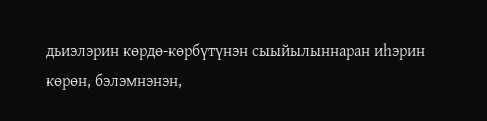дьиэлэрин көрдө-көрбүтүнэн сыыйылыннаран иһэрин көрөн, бэлэмнэнэн,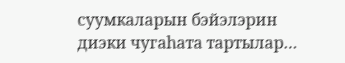суумкаларын бэйэлэрин диэки чугаһата тартылар…